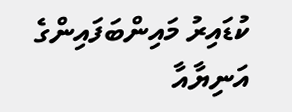ކުޑައިރު މައިންބަފައިންގެ އަނިޔާއާ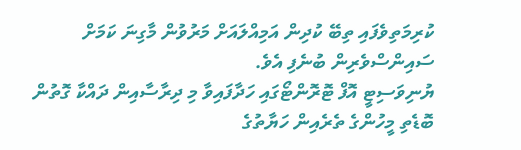ކުރިމަތިވެފައި ތިބޭ ކުދިން އަމިއްލައަށް މަރުވުން މާގިނަ ކަމަށް ސައިންސްވެރިން ބުނެފި އެވެ.
ޔުނިވަސިޓީ އޮފް ޓޮރޮންޓޯގައި ހަދާފައިވާ މި ދިރާސާއިން ދައްކާ ގޮތުން ބޮޑެތި މީހުންގެ ތެރެއިން ހަޔާތުގެ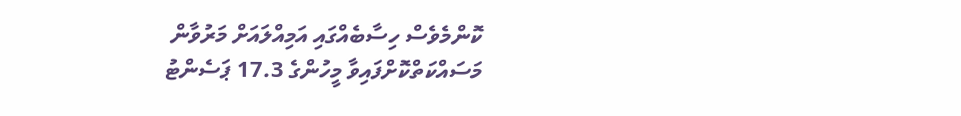ކޮންމެވެސް ހިސާބެއްގައި އަމިއްލައަށް މަރުވާން މަސައްކަތްކޮށްފައިވާ މީހުންގެ 17.3 ޕަސެންޓު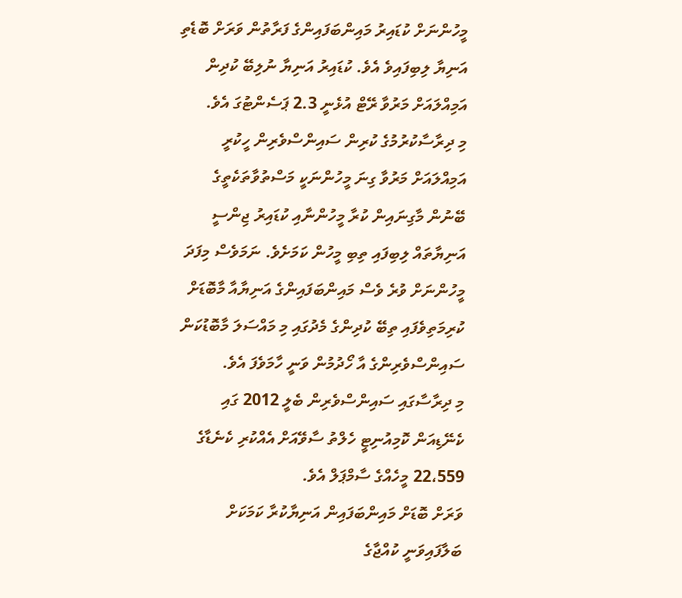މީހުންނަށް ކުޑައިރު މައިންބަފައިންގެ ފަރާތުން ވަރަށް ބޮޑެތި އަނިޔާ ލިބިފައިވެ އެވެ. ކުޑައިރު އަނިޔާ ނުލިބޭ ކުދިން އަމިއްލައަށް މަރުވާ ރޭޓް އުޅެނީ 2.3 ޕަސެންޓުގަ އެވެ.
މި ދިރާސާކުރުމުގެ ކުރިން ސައިންސްވެރިން ހީކުރީ އަމިއްލައަށް މަރުވާ ގިނަ މީހުންނަކީ މަސްތުވާތަކެތީގެ ބޭނުން މާގިނައިން ކުރާ މީހުންނާއި ކުޑައިރު ޖިންސީ އަނިޔާތައް ލިބިފައި ތިބި މީހުން ކަމަށެވެ. ނަމަވެސް މިފަދަ މީހުންނަށް ވުރެ ވެސް މައިންބަފައިންގެ އަނިޔާއާ މާބޮޑަށް ކުރިމަތިވެފައި ތިބޭ ކުދިންގެ މެދުގައި މި މައްސަލަ މާބޮޑުކަން ސައިންސްވެރިންގެ އާ ހޯދުމުން ވަނީ ހާމަވެފަ އެވެ.
މި ދިރާސާގައި ސައިންސްވެރިން ބެލީ 2012 ގައި ކެނޭޑިއަން ކޮމިއުނިޓީ ހެލްތު ސާވޭއަށް އެއްކުރި ކެނެޑާގެ 22،559 މީހެއްގެ ސާމްޕަލް އެވެ.
ވަރަށް ބޮޑަށް މައިންބަފައިން އަނިޔާކުރާ ކަމަކަށް ބަލާފައިވަނީ ކުއްޖާގެ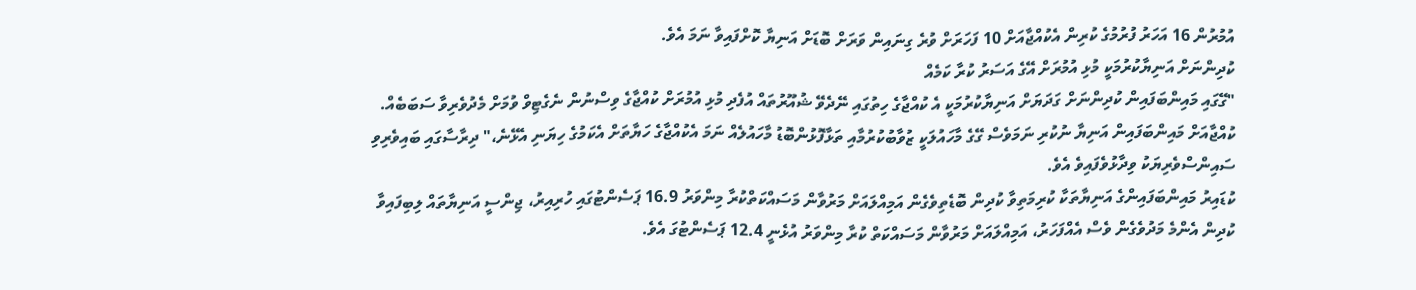އުމުރުން 16 އަހަރު ފުރުމުގެ ކުރިން އެކުއްޖާއަށް 10 ފަހަރަށް ވުރެ ގިނައިން ވަރަށް ބޮޑަށް އަނިޔާ ކޮށްފައިވާ ނަމަ އެވެ.
ކުދިންނަށް އަނިޔާކުރުމަކީ މުޅި އުމުރަށް އޭގެ އަސަރު ކުރާ ކަމެއް
"ގޭގައި މައިންބަފައިން ކުދިންނަށް ގަދަޔަށް އަނިޔާކުރުމަކީ އެ ކުއްޖާގެ ހިތުގައި ނޭދެވޭ ޝުއޫރުތައް އުފެދި މުޅި އުމުރަށް ކުއްޖާގެ ވިސްނުން ނެގެޓިވް ވުމަށް މެދުވެރިވާ ސަބަބެއް. ކުއްޖާއަށް މައިންބަފައިން އަނިޔާ ނުކުރި ނަމަވެސް ގޭގެ މާހައުލަކީ ޒުވާބުކުރުމާއި ތަޅާފޮޅުންބޮޑު މާހައުލެއް ނަމަ އެކުއްޖާގެ ހަޔާތަށް އެކަމުގެ ހިޔަނި އެޅޭނެ،" ދިރާސާގައި ބައިވެރިވި ސައިންސްވެރިޔަކު ވިދާޅުވެފައިވެ އެވެ.
ކުޑައިރު މައިންބަފައިންގެ އަނިޔާތަކާ ކުރިމަތިވާ ކުދިން ބޮޑެތިވެގެން އަމިއްލައަށް މަރުވާން މަސައްކަތްކުރާ މިންވަރު 16.9 ޕަސެންޓުގައި ހުރިއިރު، ޖިންސީ އަނިޔާތައް ލިބިފައިވާ ކުދިން އެންމެ މަދުވެގެން ވެސް އެއްފަހަރު، އަމިއްލައަށް މަރުވާން މަސައްކަތް ކުރާ މިންވަރު އުޅެނީ 12.4 ޕަސެންޓުގަ އެވެ.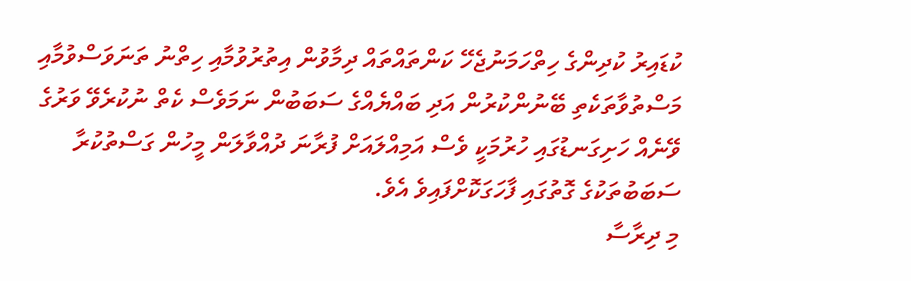ކުޑައިރު ކުދިންގެ ހިތްހަމަނުޖެހޭ ކަންތައްތައް ދިމާވުން އިތުރުވުމާއި ހިތްނު ތަނަވަސްވުމާއި މަސްތުވާތަކެތި ބޭނުންކުރުން އަދި ބައްޔެއްގެ ސަބަބުން ނަމަވެސް ކެތް ނުކުރެވޭ ވަރުގެ ވޭނެއް ހަށިގަނޑުގައި ހުރުމަކީ ވެސް އަމިއްލައަށް ފުރާނަ ދުއްވާލަން މީހުން ގަސްތުކުރާ ސަބަބުތަކުގެ ގޮތުގައި ފާހަގަކޮށްފައިވެ އެވެ.
މި ދިރާސާ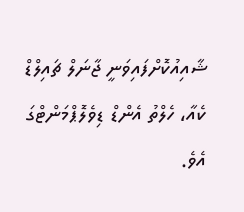ޝާއިއުކޮށްފައިވަނީ ޖާނަލް ޗައިލްޑް ކެއާ، ހެލްތު އެންޑް ޑިވެލޮޕްމަންޓްގަ އެވެ.